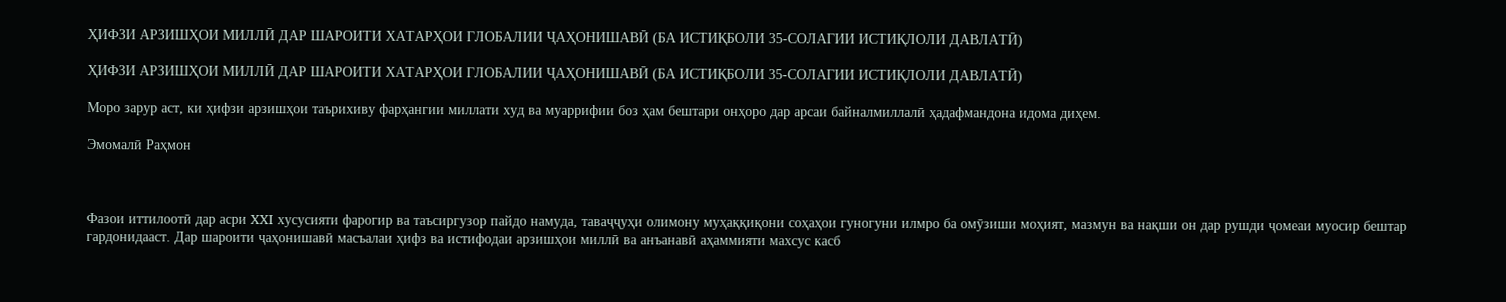ҲИФЗИ АРЗИШҲОИ МИЛЛӢ ДАР ШАРОИТИ ХАТАРҲОИ ГЛОБАЛИИ ҶАҲОНИШАВӢ (БА ИСТИҚБОЛИ 35-СОЛАГИИ ИСТИҚЛОЛИ ДАВЛАТӢ)

ҲИФЗИ АРЗИШҲОИ МИЛЛӢ ДАР ШАРОИТИ ХАТАРҲОИ ГЛОБАЛИИ ҶАҲОНИШАВӢ (БА ИСТИҚБОЛИ 35-СОЛАГИИ ИСТИҚЛОЛИ ДАВЛАТӢ)

Моро зарур аст, ки ҳифзи арзишҳои таърихиву фарҳангии миллати худ ва муаррифии боз ҳам бештари онҳоро дар арсаи байналмиллалӣ ҳадафмандона идома диҳем.

Эмомалӣ Раҳмон



Фазои иттилоотӣ дар асри XXI хусусияти фарогир ва таъсиргузор пайдо намуда, таваҷҷуҳи олимону муҳаққиқони соҳаҳои гуногуни илмро ба омӯзиши моҳият, мазмун ва нақши он дар рушди ҷомеаи муосир бештар гардонидааст. Дар шароити ҷаҳонишавӣ масъалаи ҳифз ва истифодаи арзишҳои миллӣ ва анъанавӣ аҳаммияти махсус касб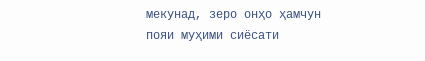мекунад, зеро онҳо ҳамчун пояи муҳими сиёсати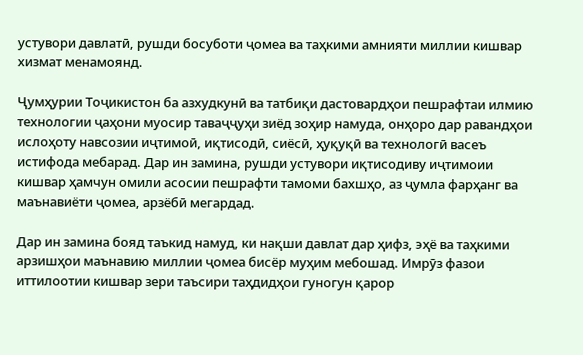устувори давлатӣ, рушди босуботи ҷомеа ва таҳкими амнияти миллии кишвар хизмат менамоянд.

Ҷумҳурии Тоҷикистон ба азхудкунӣ ва татбиқи дастовардҳои пешрафтаи илмию технологии ҷаҳони муосир таваҷҷуҳи зиёд зоҳир намуда, онҳоро дар равандҳои ислоҳоту навсозии иҷтимоӣ, иқтисодӣ, сиёсӣ, ҳуқуқӣ ва технологӣ васеъ истифода мебарад. Дар ин замина, рушди устувори иқтисодиву иҷтимоии кишвар ҳамчун омили асосии пешрафти тамоми бахшҳо, аз ҷумла фарҳанг ва маънавиёти ҷомеа, арзёбӣ мегардад.

Дар ин замина бояд таъкид намуд, ки нақши давлат дар ҳифз, эҳё ва таҳкими арзишҳои маънавию миллии ҷомеа бисёр муҳим мебошад. Имрӯз фазои иттилоотии кишвар зери таъсири таҳдидҳои гуногун қарор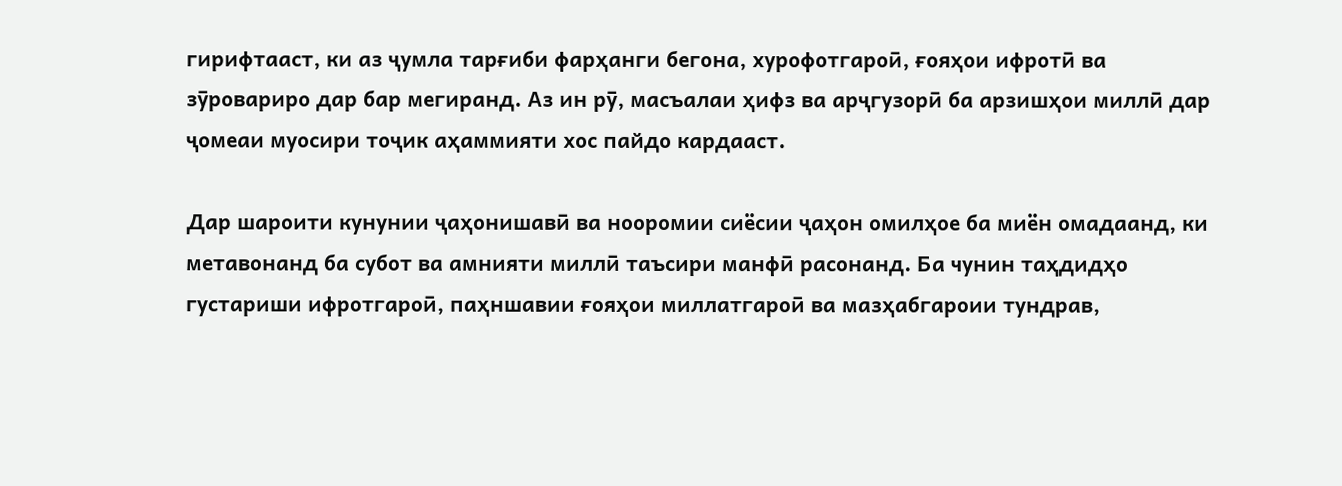гирифтааст, ки аз ҷумла тарғиби фарҳанги бегона, хурофотгароӣ, ғояҳои ифротӣ ва зӯровариро дар бар мегиранд. Аз ин рӯ, масъалаи ҳифз ва арҷгузорӣ ба арзишҳои миллӣ дар ҷомеаи муосири тоҷик аҳаммияти хос пайдо кардааст.

Дар шароити кунунии ҷаҳонишавӣ ва нооромии сиёсии ҷаҳон омилҳое ба миён омадаанд, ки метавонанд ба субот ва амнияти миллӣ таъсири манфӣ расонанд. Ба чунин таҳдидҳо густариши ифротгароӣ, паҳншавии ғояҳои миллатгароӣ ва мазҳабгароии тундрав,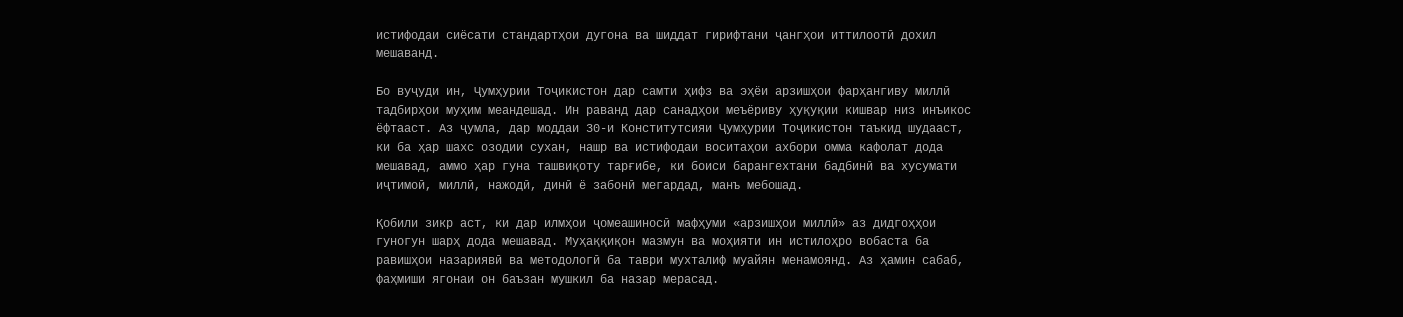истифодаи сиёсати стандартҳои дугона ва шиддат гирифтани ҷангҳои иттилоотӣ дохил мешаванд.

Бо вуҷуди ин, Ҷумҳурии Тоҷикистон дар самти ҳифз ва эҳёи арзишҳои фарҳангиву миллӣ тадбирҳои муҳим меандешад. Ин раванд дар санадҳои меъёриву ҳуқуқии кишвар низ инъикос ёфтааст. Аз ҷумла, дар моддаи 30-и Конститутсияи Ҷумҳурии Тоҷикистон таъкид шудааст, ки ба ҳар шахс озодии сухан, нашр ва истифодаи воситаҳои ахбори омма кафолат дода мешавад, аммо ҳар гуна ташвиқоту тарғибе, ки боиси барангехтани бадбинӣ ва хусумати иҷтимоӣ, миллӣ, нажодӣ, динӣ ё забонӣ мегардад, манъ мебошад.

Қобили зикр аст, ки дар илмҳои ҷомеашиносӣ мафҳуми «арзишҳои миллӣ» аз дидгоҳҳои гуногун шарҳ дода мешавад. Муҳаққиқон мазмун ва моҳияти ин истилоҳро вобаста ба равишҳои назариявӣ ва методологӣ ба таври мухталиф муайян менамоянд. Аз ҳамин сабаб, фаҳмиши ягонаи он баъзан мушкил ба назар мерасад.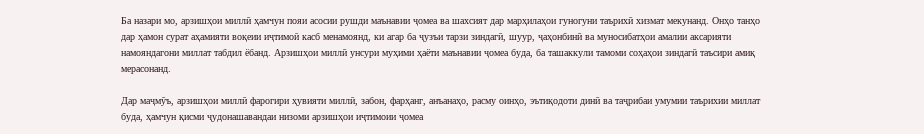Ба назари мо, арзишҳои миллӣ ҳамчун пояи асосии рушди маънавии ҷомеа ва шахсият дар марҳилаҳои гуногуни таърихӣ хизмат мекунанд. Онҳо танҳо дар ҳамон сурат аҳамияти воқеии иҷтимоӣ касб менамоянд, ки агар ба ҷузъи тарзи зиндагӣ, шуур, ҷаҳонбинӣ ва муносибатҳои амалии аксарияти намояндагони миллат табдил ёбанд. Арзишҳои миллӣ унсури муҳими ҳаёти маънавии ҷомеа буда, ба ташаккули тамоми соҳаҳои зиндагӣ таъсири амиқ мерасонанд.

Дар маҷмӯъ, арзишҳои миллӣ фарогири ҳувияти миллӣ, забон, фарҳанг, анъанаҳо, расму оинҳо, эътиқодоти динӣ ва таҷрибаи умумии таърихии миллат буда, ҳамчун қисми ҷудонашавандаи низоми арзишҳои иҷтимоии ҷомеа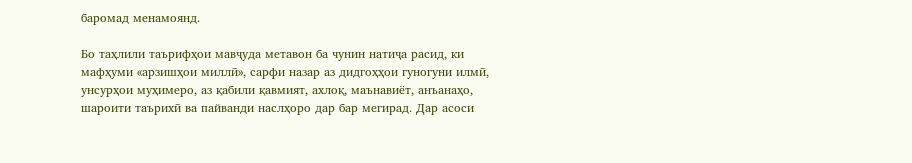баромад менамоянд.

Бо таҳлили таърифҳои мавҷуда метавон ба чунин натиҷа расид, ки мафҳуми «арзишҳои миллӣ», сарфи назар аз дидгоҳҳои гуногуни илмӣ, унсурҳои муҳимеро, аз қабили қавмият, ахлоқ, маънавиёт, анъанаҳо, шароити таърихӣ ва пайванди наслҳоро дар бар мегирад. Дар асоси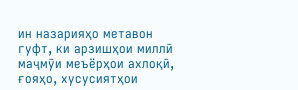ин назарияҳо метавон гуфт, ки арзишҳои миллӣ маҷмӯи меъёрҳои ахлоқӣ, ғояҳо, хусусиятҳои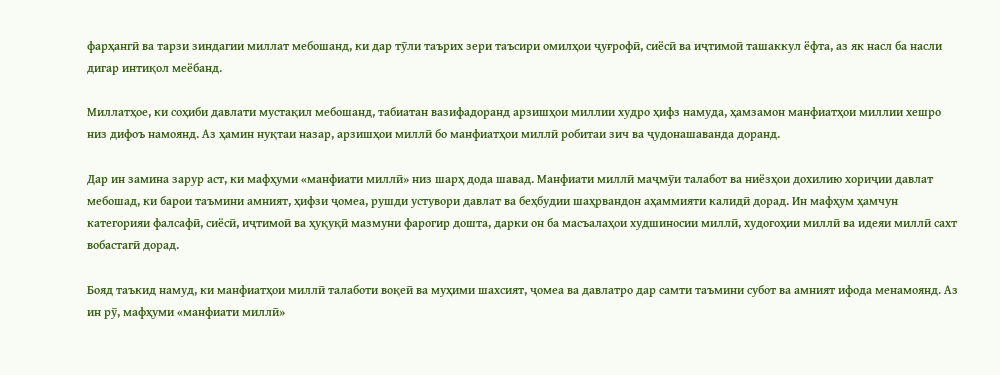фарҳангӣ ва тарзи зиндагии миллат мебошанд, ки дар тӯли таърих зери таъсири омилҳои ҷуғрофӣ, сиёсӣ ва иҷтимоӣ ташаккул ёфта, аз як насл ба насли дигар интиқол меёбанд.

Миллатҳое, ки соҳиби давлати мустақил мебошанд, табиатан вазифадоранд арзишҳои миллии худро ҳифз намуда, ҳамзамон манфиатҳои миллии хешро низ дифоъ намоянд. Аз ҳамин нуқтаи назар, арзишҳои миллӣ бо манфиатҳои миллӣ робитаи зич ва ҷудонашаванда доранд.

Дар ин замина зарур аст, ки мафҳуми «манфиати миллӣ» низ шарҳ дода шавад. Манфиати миллӣ маҷмӯи талабот ва ниёзҳои дохилию хориҷии давлат мебошад, ки барои таъмини амният, ҳифзи ҷомеа, рушди устувори давлат ва беҳбудии шаҳрвандон аҳаммияти калидӣ дорад. Ин мафҳум ҳамчун категорияи фалсафӣ, сиёсӣ, иҷтимоӣ ва ҳуқуқӣ мазмуни фарогир дошта, дарки он ба масъалаҳои худшиносии миллӣ, худогоҳии миллӣ ва идеяи миллӣ сахт вобастагӣ дорад.

Бояд таъкид намуд, ки манфиатҳои миллӣ талаботи воқеӣ ва муҳими шахсият, ҷомеа ва давлатро дар самти таъмини субот ва амният ифода менамоянд. Аз ин рӯ, мафҳуми «манфиати миллӣ»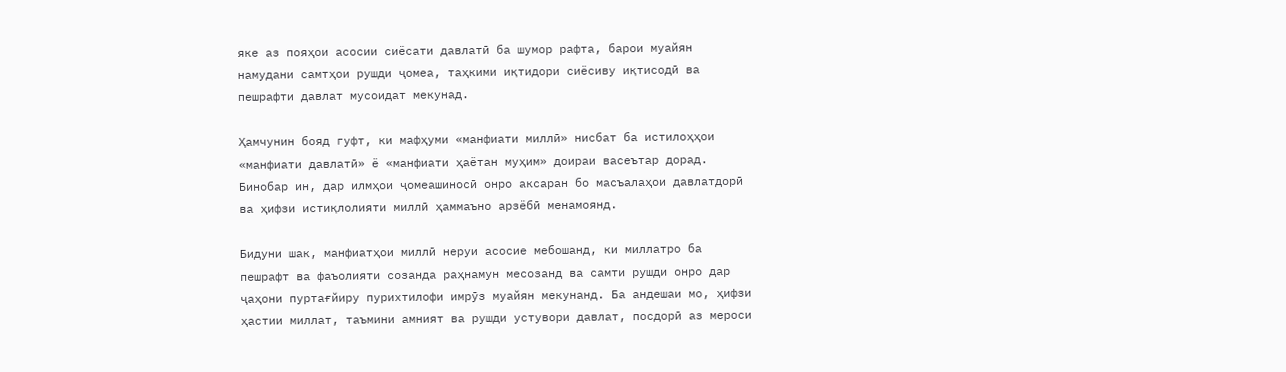яке аз пояҳои асосии сиёсати давлатӣ ба шумор рафта, барои муайян намудани самтҳои рушди ҷомеа, таҳкими иқтидори сиёсиву иқтисодӣ ва пешрафти давлат мусоидат мекунад.

Ҳамчунин бояд гуфт, ки мафҳуми «манфиати миллӣ» нисбат ба истилоҳҳои «манфиати давлатӣ» ё «манфиати ҳаётан муҳим» доираи васеътар дорад. Бинобар ин, дар илмҳои ҷомеашиносӣ онро аксаран бо масъалаҳои давлатдорӣ ва ҳифзи истиқлолияти миллӣ ҳаммаъно арзёбӣ менамоянд.

Бидуни шак, манфиатҳои миллӣ неруи асосие мебошанд, ки миллатро ба пешрафт ва фаъолияти созанда раҳнамун месозанд ва самти рушди онро дар ҷаҳони пуртағйиру пурихтилофи имрӯз муайян мекунанд. Ба андешаи мо, ҳифзи ҳастии миллат, таъмини амният ва рушди устувори давлат, посдорӣ аз мероси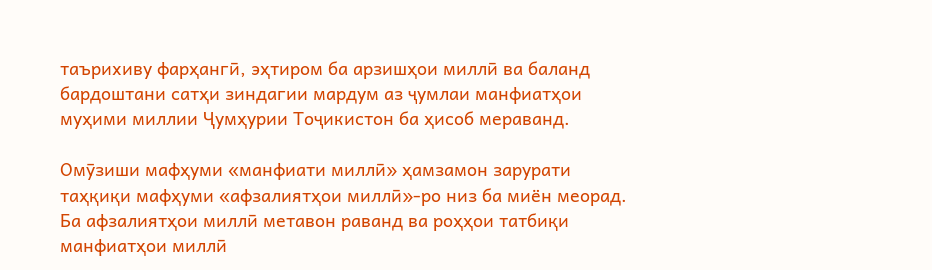таърихиву фарҳангӣ, эҳтиром ба арзишҳои миллӣ ва баланд бардоштани сатҳи зиндагии мардум аз ҷумлаи манфиатҳои муҳими миллии Ҷумҳурии Тоҷикистон ба ҳисоб мераванд.

Омӯзиши мафҳуми «манфиати миллӣ» ҳамзамон зарурати таҳқиқи мафҳуми «афзалиятҳои миллӣ»-ро низ ба миён меорад. Ба афзалиятҳои миллӣ метавон раванд ва роҳҳои татбиқи манфиатҳои миллӣ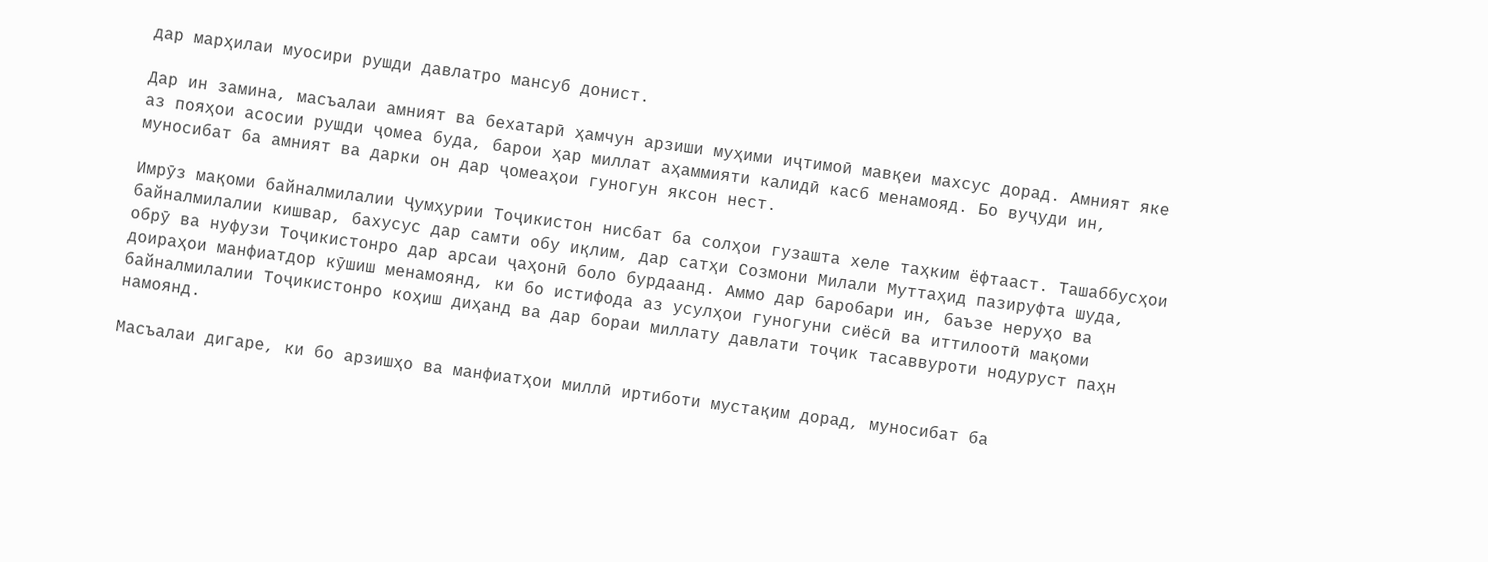дар марҳилаи муосири рушди давлатро мансуб донист.

Дар ин замина, масъалаи амният ва бехатарӣ ҳамчун арзиши муҳими иҷтимоӣ мавқеи махсус дорад. Амният яке аз пояҳои асосии рушди ҷомеа буда, барои ҳар миллат аҳаммияти калидӣ касб менамояд. Бо вуҷуди ин, муносибат ба амният ва дарки он дар ҷомеаҳои гуногун яксон нест.

Имрӯз мақоми байналмилалии Ҷумҳурии Тоҷикистон нисбат ба солҳои гузашта хеле таҳким ёфтааст. Ташаббусҳои байналмилалии кишвар, бахусус дар самти обу иқлим, дар сатҳи Созмони Милали Муттаҳид пазируфта шуда, обрӯ ва нуфузи Тоҷикистонро дар арсаи ҷаҳонӣ боло бурдаанд. Аммо дар баробари ин, баъзе неруҳо ва доираҳои манфиатдор кӯшиш менамоянд, ки бо истифода аз усулҳои гуногуни сиёсӣ ва иттилоотӣ мақоми байналмилалии Тоҷикистонро коҳиш диҳанд ва дар бораи миллату давлати тоҷик тасаввуроти нодуруст паҳн намоянд.

Масъалаи дигаре, ки бо арзишҳо ва манфиатҳои миллӣ иртиботи мустақим дорад, муносибат ба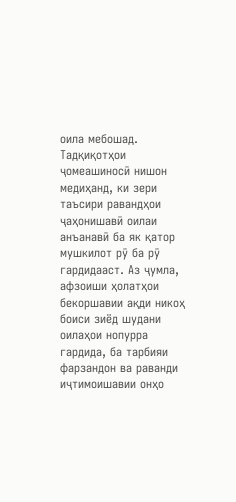оила мебошад. Тадқиқотҳои ҷомеашиносӣ нишон медиҳанд, ки зери таъсири равандҳои ҷаҳонишавӣ оилаи анъанавӣ ба як қатор мушкилот рӯ ба рӯ гардидааст. Аз ҷумла, афзоиши ҳолатҳои бекоршавии ақди никоҳ боиси зиёд шудани оилаҳои нопурра гардида, ба тарбияи фарзандон ва раванди иҷтимоишавии онҳо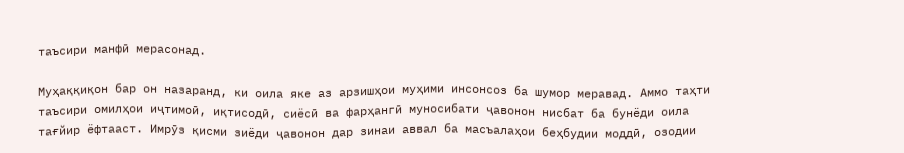таъсири манфӣ мерасонад.

Муҳаққиқон бар он назаранд, ки оила яке аз арзишҳои муҳими инсонсоз ба шумор меравад. Аммо таҳти таъсири омилҳои иҷтимоӣ, иқтисодӣ, сиёсӣ ва фарҳангӣ муносибати ҷавонон нисбат ба бунёди оила тағйир ёфтааст. Имрӯз қисми зиёди ҷавонон дар зинаи аввал ба масъалаҳои беҳбудии моддӣ, озодии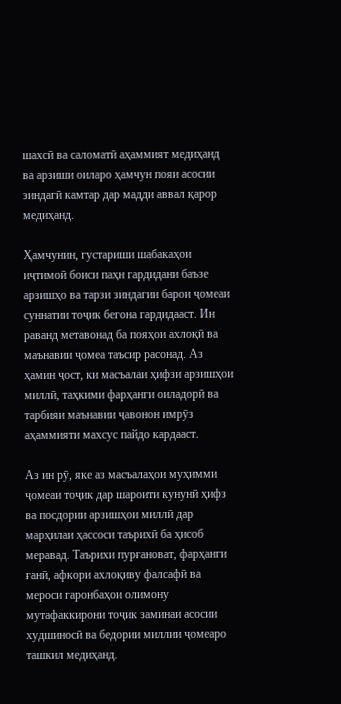шахсӣ ва саломатӣ аҳаммият медиҳанд ва арзиши оиларо ҳамчун пояи асосии зиндагӣ камтар дар мадди аввал қарор медиҳанд.

Ҳамчунин, густариши шабакаҳои иҷтимоӣ боиси паҳн гардидани баъзе арзишҳо ва тарзи зиндагии барои ҷомеаи суннатии тоҷик бегона гардидааст. Ин раванд метавонад ба пояҳои ахлоқӣ ва маънавии ҷомеа таъсир расонад. Аз ҳамин ҷост, ки масъалаи ҳифзи арзишҳои миллӣ, таҳкими фарҳанги оиладорӣ ва тарбияи маънавии ҷавонон имрӯз аҳаммияти махсус пайдо кардааст.

Аз ин рӯ, яке аз масъалаҳои муҳимми ҷомеаи тоҷик дар шароити кунунӣ ҳифз ва посдории арзишҳои миллӣ дар марҳилаи ҳассоси таърихӣ ба ҳисоб меравад. Таърихи пурғановат, фарҳанги ғанӣ, афкори ахлоқиву фалсафӣ ва мероси гаронбаҳои олимону мутафаккирони тоҷик заминаи асосии худшиносӣ ва бедории миллии ҷомеаро ташкил медиҳанд.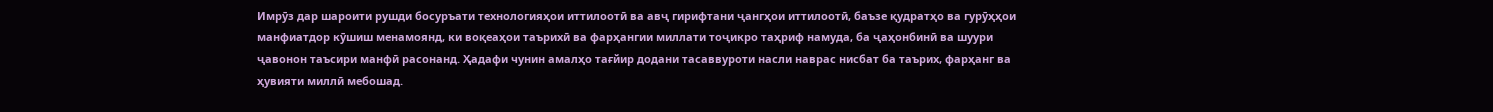Имрӯз дар шароити рушди босуръати технологияҳои иттилоотӣ ва авҷ гирифтани ҷангҳои иттилоотӣ, баъзе қудратҳо ва гурӯҳҳои манфиатдор кӯшиш менамоянд, ки воқеаҳои таърихӣ ва фарҳангии миллати тоҷикро таҳриф намуда, ба ҷаҳонбинӣ ва шуури ҷавонон таъсири манфӣ расонанд. Ҳадафи чунин амалҳо тағйир додани тасаввуроти насли наврас нисбат ба таърих, фарҳанг ва ҳувияти миллӣ мебошад.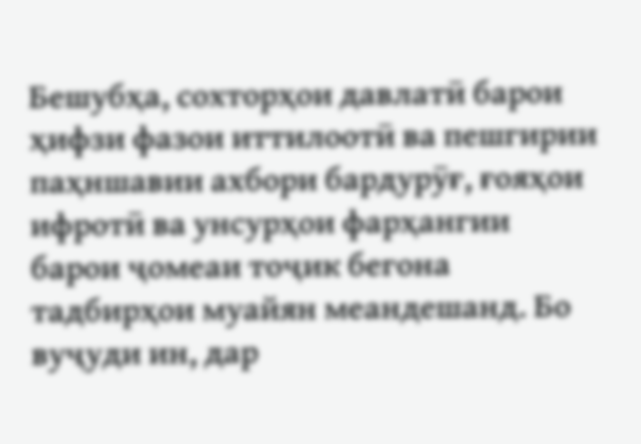Бешубҳа, сохторҳои давлатӣ барои ҳифзи фазои иттилоотӣ ва пешгирии паҳншавии ахбори бардурӯғ, ғояҳои ифротӣ ва унсурҳои фарҳангии барои ҷомеаи тоҷик бегона тадбирҳои муайян меандешанд. Бо вуҷуди ин, дар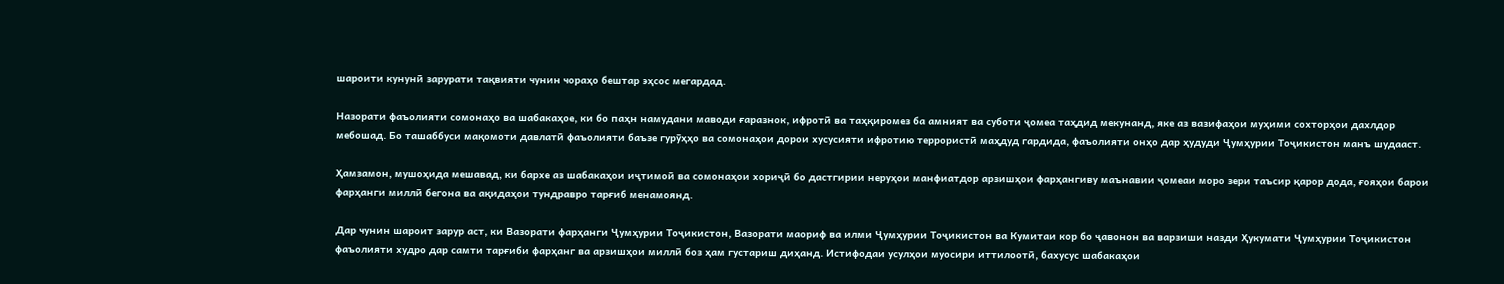шароити кунунӣ зарурати тақвияти чунин чораҳо бештар эҳсос мегардад.

Назорати фаъолияти сомонаҳо ва шабакаҳое, ки бо паҳн намудани маводи ғаразнок, ифротӣ ва таҳқиромез ба амният ва суботи ҷомеа таҳдид мекунанд, яке аз вазифаҳои муҳими сохторҳои дахлдор мебошад. Бо ташаббуси мақомоти давлатӣ фаъолияти баъзе гурӯҳҳо ва сомонаҳои дорои хусусияти ифротию террористӣ маҳдуд гардида, фаъолияти онҳо дар ҳудуди Ҷумҳурии Тоҷикистон манъ шудааст.

Ҳамзамон, мушоҳида мешавад, ки бархе аз шабакаҳои иҷтимоӣ ва сомонаҳои хориҷӣ бо дастгирии неруҳои манфиатдор арзишҳои фарҳангиву маънавии ҷомеаи моро зери таъсир қарор дода, ғояҳои барои фарҳанги миллӣ бегона ва ақидаҳои тундравро тарғиб менамоянд.

Дар чунин шароит зарур аст, ки Вазорати фарҳанги Ҷумҳурии Тоҷикистон, Вазорати маориф ва илми Ҷумҳурии Тоҷикистон ва Кумитаи кор бо ҷавонон ва варзиши назди Ҳукумати Ҷумҳурии Тоҷикистон фаъолияти худро дар самти тарғиби фарҳанг ва арзишҳои миллӣ боз ҳам густариш диҳанд. Истифодаи усулҳои муосири иттилоотӣ, бахусус шабакаҳои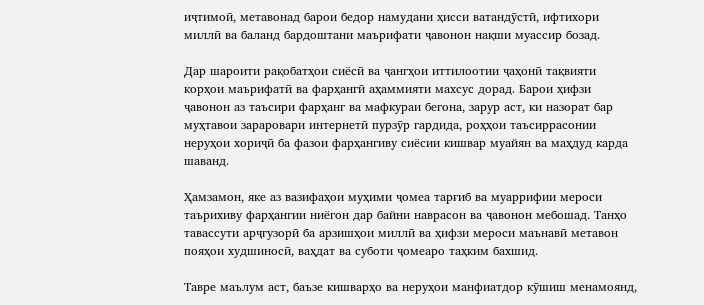иҷтимоӣ, метавонад барои бедор намудани ҳисси ватандӯстӣ, ифтихори миллӣ ва баланд бардоштани маърифати ҷавонон нақши муассир бозад.

Дар шароити рақобатҳои сиёсӣ ва ҷангҳои иттилоотии ҷаҳонӣ тақвияти корҳои маърифатӣ ва фарҳангӣ аҳаммияти махсус дорад. Барои ҳифзи ҷавонон аз таъсири фарҳанг ва мафкураи бегона, зарур аст, ки назорат бар муҳтавои зараровари интернетӣ пурзӯр гардида, роҳҳои таъсиррасонии неруҳои хориҷӣ ба фазои фарҳангиву сиёсии кишвар муайян ва маҳдуд карда шаванд.

Ҳамзамон, яке аз вазифаҳои муҳими ҷомеа тарғиб ва муаррифии мероси таърихиву фарҳангии ниёгон дар байни наврасон ва ҷавонон мебошад. Танҳо тавассути арҷгузорӣ ба арзишҳои миллӣ ва ҳифзи мероси маънавӣ метавон пояҳои худшиносӣ, ваҳдат ва суботи ҷомеаро таҳким бахшид.

Тавре маълум аст, баъзе кишварҳо ва неруҳои манфиатдор кӯшиш менамоянд,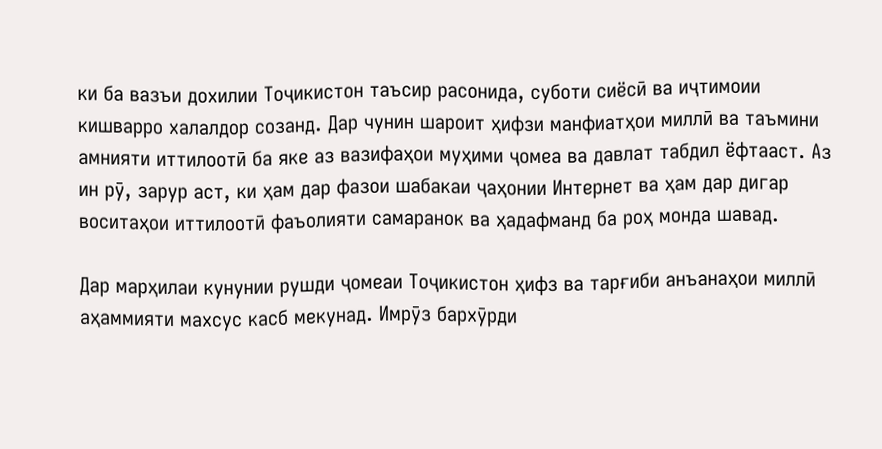ки ба вазъи дохилии Тоҷикистон таъсир расонида, суботи сиёсӣ ва иҷтимоии кишварро халалдор созанд. Дар чунин шароит ҳифзи манфиатҳои миллӣ ва таъмини амнияти иттилоотӣ ба яке аз вазифаҳои муҳими ҷомеа ва давлат табдил ёфтааст. Аз ин рӯ, зарур аст, ки ҳам дар фазои шабакаи ҷаҳонии Интернет ва ҳам дар дигар воситаҳои иттилоотӣ фаъолияти самаранок ва ҳадафманд ба роҳ монда шавад.

Дар марҳилаи кунунии рушди ҷомеаи Тоҷикистон ҳифз ва тарғиби анъанаҳои миллӣ аҳаммияти махсус касб мекунад. Имрӯз бархӯрди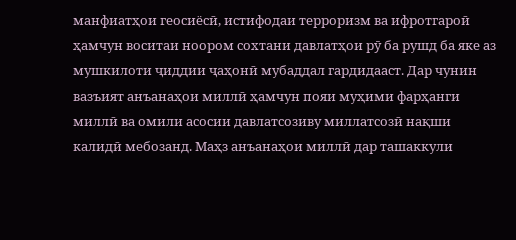манфиатҳои геосиёсӣ, истифодаи терроризм ва ифротгароӣ ҳамчун воситаи ноором сохтани давлатҳои рӯ ба рушд ба яке аз мушкилоти ҷиддии ҷаҳонӣ мубаддал гардидааст. Дар чунин вазъият анъанаҳои миллӣ ҳамчун пояи муҳими фарҳанги миллӣ ва омили асосии давлатсозиву миллатсозӣ нақши калидӣ мебозанд. Маҳз анъанаҳои миллӣ дар ташаккули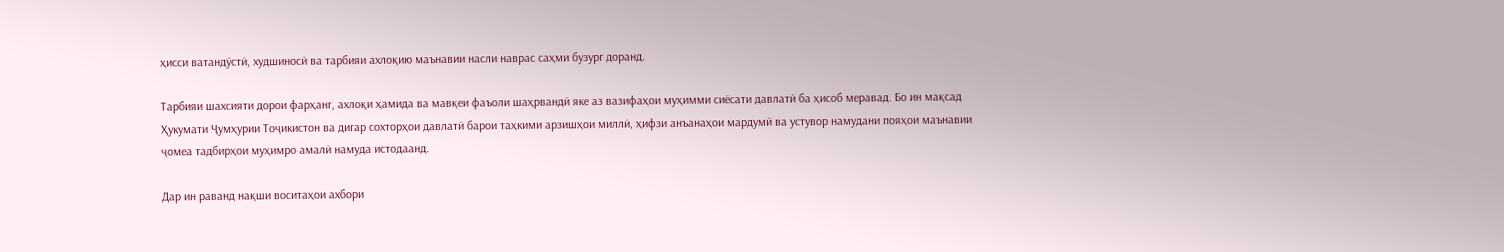ҳисси ватандӯстӣ, худшиносӣ ва тарбияи ахлоқию маънавии насли наврас саҳми бузург доранд.

Тарбияи шахсияти дорои фарҳанг, ахлоқи ҳамида ва мавқеи фаъоли шаҳрвандӣ яке аз вазифаҳои муҳимми сиёсати давлатӣ ба ҳисоб меравад. Бо ин мақсад Ҳукумати Ҷумҳурии Тоҷикистон ва дигар сохторҳои давлатӣ барои таҳкими арзишҳои миллӣ, ҳифзи анъанаҳои мардумӣ ва устувор намудани пояҳои маънавии ҷомеа тадбирҳои муҳимро амалӣ намуда истодаанд.

Дар ин раванд нақши воситаҳои ахбори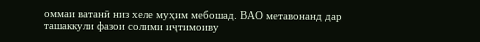оммаи ватанӣ низ хеле муҳим мебошад. ВАО метавонанд дар ташаккули фазои солими иҷтимоиву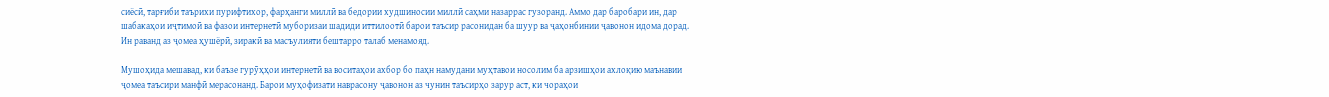сиёсӣ, тарғиби таърихи пурифтихор, фарҳанги миллӣ ва бедории худшиносии миллӣ саҳми назаррас гузоранд. Аммо дар баробари ин, дар шабакаҳои иҷтимоӣ ва фазои интернетӣ муборизаи шадиди иттилоотӣ барои таъсир расонидан ба шуур ва ҷаҳонбинии ҷавонон идома дорад. Ин раванд аз ҷомеа ҳушёрӣ, зиракӣ ва масъулияти бештарро талаб менамояд.

Мушоҳида мешавад, ки баъзе гурӯҳҳои интернетӣ ва воситаҳои ахбор бо паҳн намудани муҳтавои носолим ба арзишҳои ахлоқию маънавии ҷомеа таъсири манфӣ мерасонанд. Барои муҳофизати наврасону ҷавонон аз чунин таъсирҳо зарур аст, ки чораҳои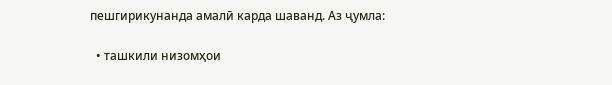пешгирикунанда амалӣ карда шаванд. Аз ҷумла:

  • ташкили низомҳои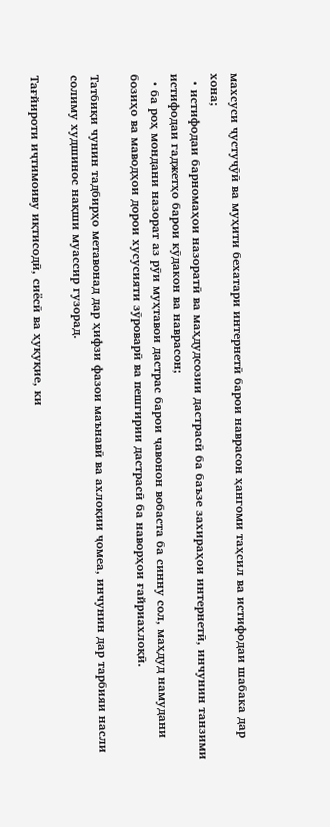махсуси ҷустуҷӯӣ ва муҳити бехатари интернетӣ барои наврасон ҳангоми таҳсил ва истифодаи шабака дар хона;
  • истифодаи барномаҳои назоратӣ ва маҳдудсозии дастрасӣ ба баъзе захираҳои интернетӣ, инчунин танзими истифодаи гаджетҳо барои кӯдакон ва наврасон;
  • ба роҳ мондани назорат аз рӯи муҳтавои дастрас барои ҷавонон вобаста ба синну сол, маҳдуд намудани бозиҳо ва маводҳои дорои хусусияти зӯроварӣ ва пешгирии дастрасӣ ба наворҳои ғайриахлоқӣ.

Татбиқи чунин тадбирҳо метавонад дар ҳифзи фазои маънавӣ ва ахлоқии ҷомеа, инчунин дар тарбияи насли солиму худшинос нақши муассир гузорад.

Тағйироти иҷтимоиву иқтисодӣ, сиёсӣ ва ҳуқуқие, ки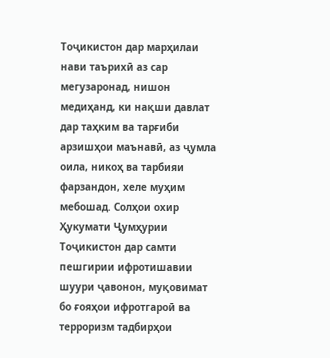Тоҷикистон дар марҳилаи нави таърихӣ аз сар мегузаронад, нишон медиҳанд, ки нақши давлат дар таҳким ва тарғиби арзишҳои маънавӣ, аз ҷумла оила, никоҳ ва тарбияи фарзандон, хеле муҳим мебошад. Солҳои охир Ҳукумати Ҷумҳурии Тоҷикистон дар самти пешгирии ифротишавии шуури ҷавонон, муқовимат бо ғояҳои ифротгароӣ ва терроризм тадбирҳои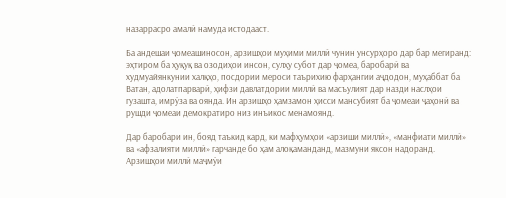назаррасро амалӣ намуда истодааст.

Ба андешаи ҷомеашиносон, арзишҳои муҳими миллӣ чунин унсурҳоро дар бар мегиранд: эҳтиром ба ҳуқуқ ва озодиҳои инсон, сулҳу субот дар ҷомеа, баробарӣ ва худмуайянкунии халқҳо, посдории мероси таърихию фарҳангии аҷдодон, муҳаббат ба Ватан, адолатпарварӣ, ҳифзи давлатдории миллӣ ва масъулият дар назди наслҳои гузашта, имрӯза ва оянда. Ин арзишҳо ҳамзамон ҳисси мансубият ба ҷомеаи ҷаҳонӣ ва рушди ҷомеаи демократиро низ инъикос менамоянд.

Дар баробари ин, бояд таъкид кард, ки мафҳумҳои «арзиши миллӣ», «манфиати миллӣ» ва «афзалияти миллӣ» гарчанде бо ҳам алоқаманданд, мазмуни яксон надоранд. Арзишҳои миллӣ маҷмӯи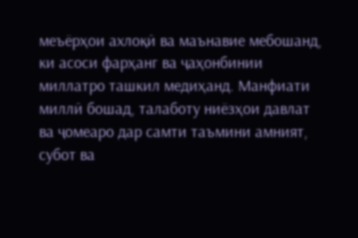меъёрҳои ахлоқӣ ва маънавие мебошанд, ки асоси фарҳанг ва ҷаҳонбинии миллатро ташкил медиҳанд. Манфиати миллӣ бошад, талаботу ниёзҳои давлат ва ҷомеаро дар самти таъмини амният, субот ва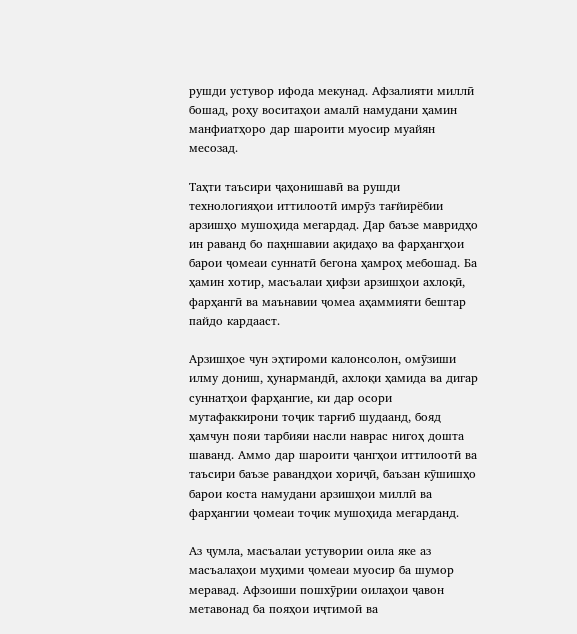рушди устувор ифода мекунад. Афзалияти миллӣ бошад, роҳу воситаҳои амалӣ намудани ҳамин манфиатҳоро дар шароити муосир муайян месозад.

Таҳти таъсири ҷаҳонишавӣ ва рушди технологияҳои иттилоотӣ имрӯз тағйирёбии арзишҳо мушоҳида мегардад. Дар баъзе мавридҳо ин раванд бо паҳншавии ақидаҳо ва фарҳангҳои барои ҷомеаи суннатӣ бегона ҳамроҳ мебошад. Ба ҳамин хотир, масъалаи ҳифзи арзишҳои ахлоқӣ, фарҳангӣ ва маънавии ҷомеа аҳаммияти бештар пайдо кардааст.

Арзишҳое чун эҳтироми калонсолон, омӯзиши илму дониш, ҳунармандӣ, ахлоқи ҳамида ва дигар суннатҳои фарҳангие, ки дар осори мутафаккирони тоҷик тарғиб шудаанд, бояд ҳамчун пояи тарбияи насли наврас нигоҳ дошта шаванд. Аммо дар шароити ҷангҳои иттилоотӣ ва таъсири баъзе равандҳои хориҷӣ, баъзан кӯшишҳо барои коста намудани арзишҳои миллӣ ва фарҳангии ҷомеаи тоҷик мушоҳида мегарданд.

Аз ҷумла, масъалаи устувории оила яке аз масъалаҳои муҳими ҷомеаи муосир ба шумор меравад. Афзоиши пошхӯрии оилаҳои ҷавон метавонад ба пояҳои иҷтимоӣ ва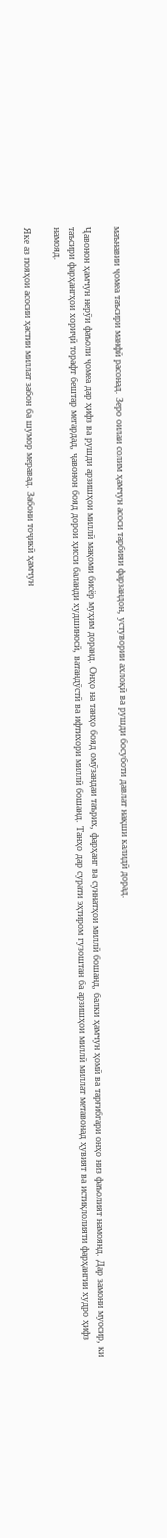маънавии ҷомеа таъсири манфӣ расонад. Зеро оилаи солим ҳамчун асоси тарбияи фарзандон, устувории ахлоқӣ ва рушди босуботи давлат нақши калидӣ дорад.

Ҷавонон ҳамчун нерӯи фаъоли ҷомеа дар ҳифз ва рушди арзишҳои миллӣ мақоми бисёр муҳим доранд. Онҳо на танҳо бояд омӯзандаи таърих, фарҳанг ва суннатҳои миллӣ бошанд, балки ҳамчун ҳомӣ ва тарғибгари онҳо низ фаъолият намоянд. Дар замони муосир, ки таъсири фарҳангҳои хориҷӣ торафт бештар мегардад, ҷавонон бояд дорои ҳисси баланди худшиносӣ, ватандӯстӣ ва ифтихори миллӣ бошанд. Танҳо дар сурати эҳтиром гузоштан ба арзишҳои миллӣ миллат метавонад ҳувият ва истиқлолияти фарҳангии худро ҳифз намояд.

Яке аз пояҳои асосии ҳастии миллат забон ба шумор меравад. Забони тоҷикӣ ҳамчун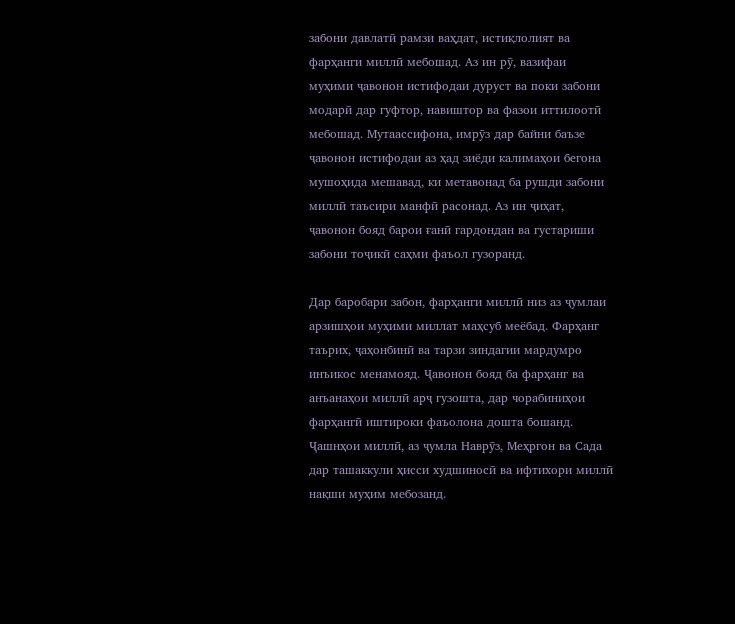забони давлатӣ рамзи ваҳдат, истиқлолият ва фарҳанги миллӣ мебошад. Аз ин рӯ, вазифаи муҳими ҷавонон истифодаи дуруст ва поки забони модарӣ дар гуфтор, навиштор ва фазои иттилоотӣ мебошад. Мутаассифона, имрӯз дар байни баъзе ҷавонон истифодаи аз ҳад зиёди калимаҳои бегона мушоҳида мешавад, ки метавонад ба рушди забони миллӣ таъсири манфӣ расонад. Аз ин ҷиҳат, ҷавонон бояд барои ғанӣ гардондан ва густариши забони тоҷикӣ саҳми фаъол гузоранд.

Дар баробари забон, фарҳанги миллӣ низ аз ҷумлаи арзишҳои муҳими миллат маҳсуб меёбад. Фарҳанг таърих, ҷаҳонбинӣ ва тарзи зиндагии мардумро инъикос менамояд. Ҷавонон бояд ба фарҳанг ва анъанаҳои миллӣ арҷ гузошта, дар чорабиниҳои фарҳангӣ иштироки фаъолона дошта бошанд. Ҷашнҳои миллӣ, аз ҷумла Наврӯз, Меҳргон ва Сада дар ташаккули ҳисси худшиносӣ ва ифтихори миллӣ нақши муҳим мебозанд.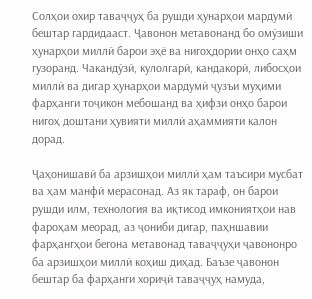Солҳои охир таваҷҷуҳ ба рушди ҳунарҳои мардумӣ бештар гардидааст. Ҷавонон метавонанд бо омӯзиши ҳунарҳои миллӣ барои эҳё ва нигоҳдории онҳо саҳм гузоранд. Чакандӯзӣ, кулолгарӣ, кандакорӣ, либосҳои миллӣ ва дигар ҳунарҳои мардумӣ ҷузъи муҳими фарҳанги тоҷикон мебошанд ва ҳифзи онҳо барои нигоҳ доштани ҳувияти миллӣ аҳаммияти калон дорад.

Ҷаҳонишавӣ ба арзишҳои миллӣ ҳам таъсири мусбат ва ҳам манфӣ мерасонад. Аз як тараф, он барои рушди илм, технология ва иқтисод имкониятҳои нав фароҳам меорад, аз ҷониби дигар, паҳншавии фарҳангҳои бегона метавонад таваҷҷуҳи ҷавононро ба арзишҳои миллӣ коҳиш диҳад. Баъзе ҷавонон бештар ба фарҳанги хориҷӣ таваҷҷуҳ намуда,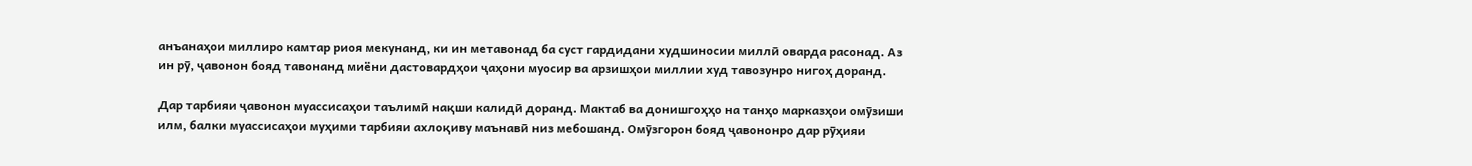анъанаҳои миллиро камтар риоя мекунанд, ки ин метавонад ба суст гардидани худшиносии миллӣ оварда расонад. Аз ин рӯ, ҷавонон бояд тавонанд миёни дастовардҳои ҷаҳони муосир ва арзишҳои миллии худ тавозунро нигоҳ доранд.

Дар тарбияи ҷавонон муассисаҳои таълимӣ нақши калидӣ доранд. Мактаб ва донишгоҳҳо на танҳо марказҳои омӯзиши илм, балки муассисаҳои муҳими тарбияи ахлоқиву маънавӣ низ мебошанд. Омӯзгорон бояд ҷавононро дар рӯҳияи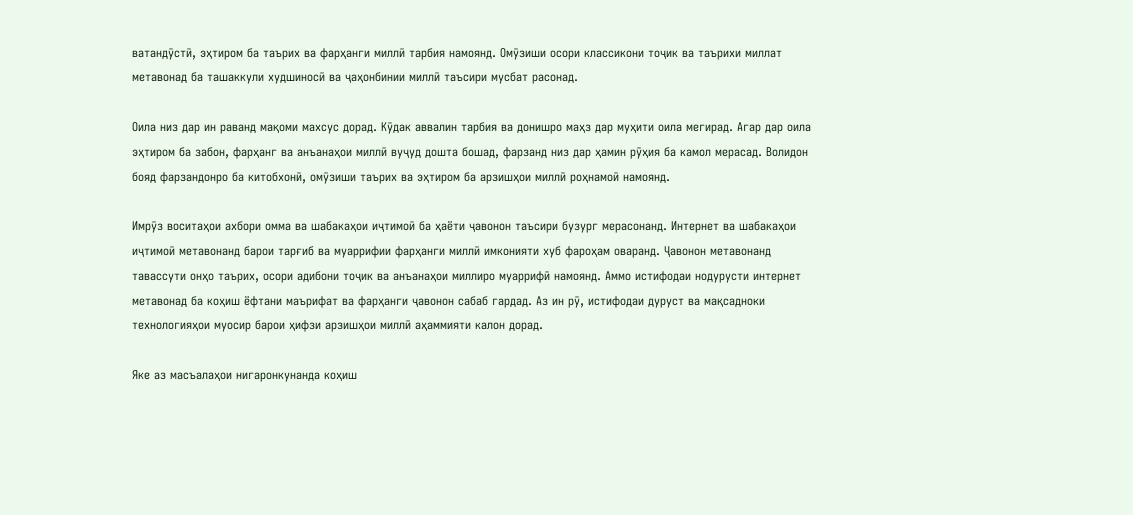ватандӯстӣ, эҳтиром ба таърих ва фарҳанги миллӣ тарбия намоянд. Омӯзиши осори классикони тоҷик ва таърихи миллат метавонад ба ташаккули худшиносӣ ва ҷаҳонбинии миллӣ таъсири мусбат расонад.

Оила низ дар ин раванд мақоми махсус дорад. Кӯдак аввалин тарбия ва донишро маҳз дар муҳити оила мегирад. Агар дар оила эҳтиром ба забон, фарҳанг ва анъанаҳои миллӣ вуҷуд дошта бошад, фарзанд низ дар ҳамин рӯҳия ба камол мерасад. Волидон бояд фарзандонро ба китобхонӣ, омӯзиши таърих ва эҳтиром ба арзишҳои миллӣ роҳнамоӣ намоянд.

Имрӯз воситаҳои ахбори омма ва шабакаҳои иҷтимоӣ ба ҳаёти ҷавонон таъсири бузург мерасонанд. Интернет ва шабакаҳои иҷтимоӣ метавонанд барои тарғиб ва муаррифии фарҳанги миллӣ имконияти хуб фароҳам оваранд. Ҷавонон метавонанд тавассути онҳо таърих, осори адибони тоҷик ва анъанаҳои миллиро муаррифӣ намоянд. Аммо истифодаи нодурусти интернет метавонад ба коҳиш ёфтани маърифат ва фарҳанги ҷавонон сабаб гардад. Аз ин рӯ, истифодаи дуруст ва мақсадноки технологияҳои муосир барои ҳифзи арзишҳои миллӣ аҳаммияти калон дорад.

Яке аз масъалаҳои нигаронкунанда коҳиш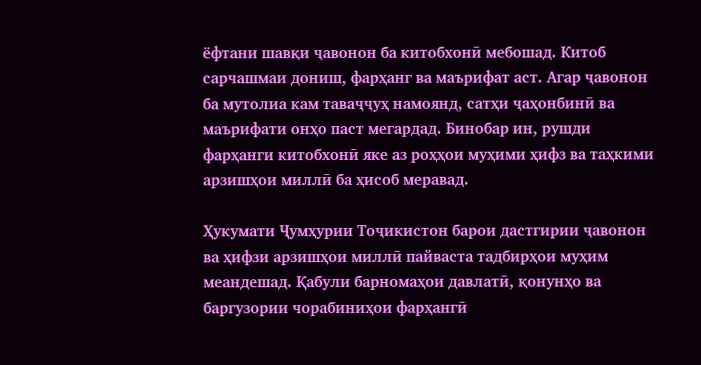ёфтани шавқи ҷавонон ба китобхонӣ мебошад. Китоб сарчашмаи дониш, фарҳанг ва маърифат аст. Агар ҷавонон ба мутолиа кам таваҷҷуҳ намоянд, сатҳи ҷаҳонбинӣ ва маърифати онҳо паст мегардад. Бинобар ин, рушди фарҳанги китобхонӣ яке аз роҳҳои муҳими ҳифз ва таҳкими арзишҳои миллӣ ба ҳисоб меравад.

Ҳукумати Ҷумҳурии Тоҷикистон барои дастгирии ҷавонон ва ҳифзи арзишҳои миллӣ пайваста тадбирҳои муҳим меандешад. Қабули барномаҳои давлатӣ, қонунҳо ва баргузории чорабиниҳои фарҳангӣ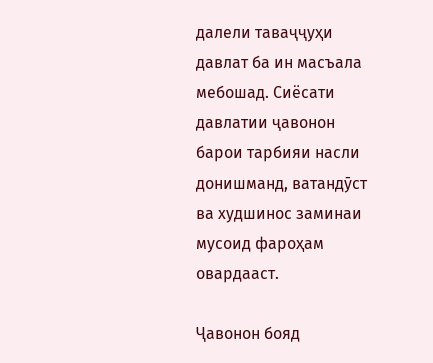далели таваҷҷуҳи давлат ба ин масъала мебошад. Сиёсати давлатии ҷавонон барои тарбияи насли донишманд, ватандӯст ва худшинос заминаи мусоид фароҳам овардааст.

Ҷавонон бояд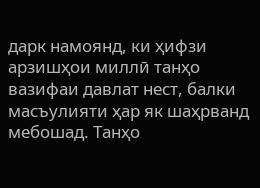дарк намоянд, ки ҳифзи арзишҳои миллӣ танҳо вазифаи давлат нест, балки масъулияти ҳар як шаҳрванд мебошад. Танҳо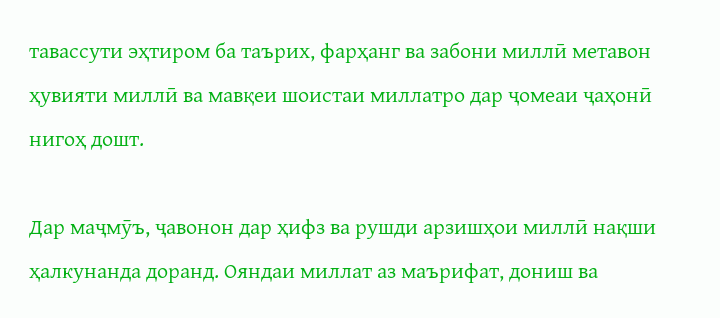тавассути эҳтиром ба таърих, фарҳанг ва забони миллӣ метавон ҳувияти миллӣ ва мавқеи шоистаи миллатро дар ҷомеаи ҷаҳонӣ нигоҳ дошт.

Дар маҷмӯъ, ҷавонон дар ҳифз ва рушди арзишҳои миллӣ нақши ҳалкунанда доранд. Ояндаи миллат аз маърифат, дониш ва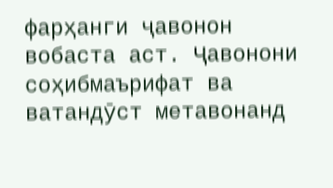фарҳанги ҷавонон вобаста аст. Ҷавонони соҳибмаърифат ва ватандӯст метавонанд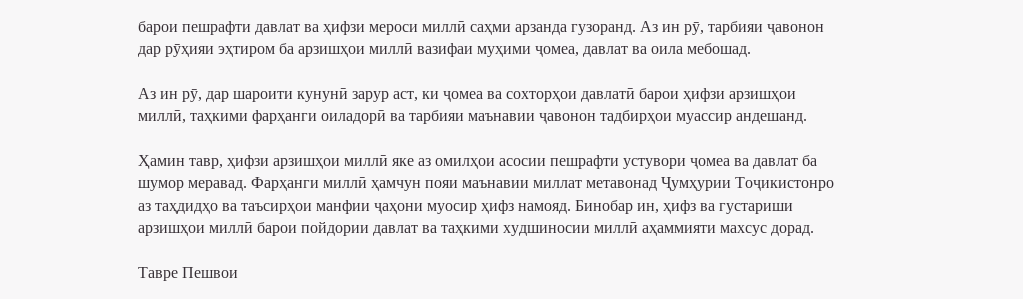барои пешрафти давлат ва ҳифзи мероси миллӣ саҳми арзанда гузоранд. Аз ин рӯ, тарбияи ҷавонон дар рӯҳияи эҳтиром ба арзишҳои миллӣ вазифаи муҳими ҷомеа, давлат ва оила мебошад.

Аз ин рӯ, дар шароити кунунӣ зарур аст, ки ҷомеа ва сохторҳои давлатӣ барои ҳифзи арзишҳои миллӣ, таҳкими фарҳанги оиладорӣ ва тарбияи маънавии ҷавонон тадбирҳои муассир андешанд.

Ҳамин тавр, ҳифзи арзишҳои миллӣ яке аз омилҳои асосии пешрафти устувори ҷомеа ва давлат ба шумор меравад. Фарҳанги миллӣ ҳамчун пояи маънавии миллат метавонад Ҷумҳурии Тоҷикистонро аз таҳдидҳо ва таъсирҳои манфии ҷаҳони муосир ҳифз намояд. Бинобар ин, ҳифз ва густариши арзишҳои миллӣ барои пойдории давлат ва таҳкими худшиносии миллӣ аҳаммияти махсус дорад.

Тавре Пешвои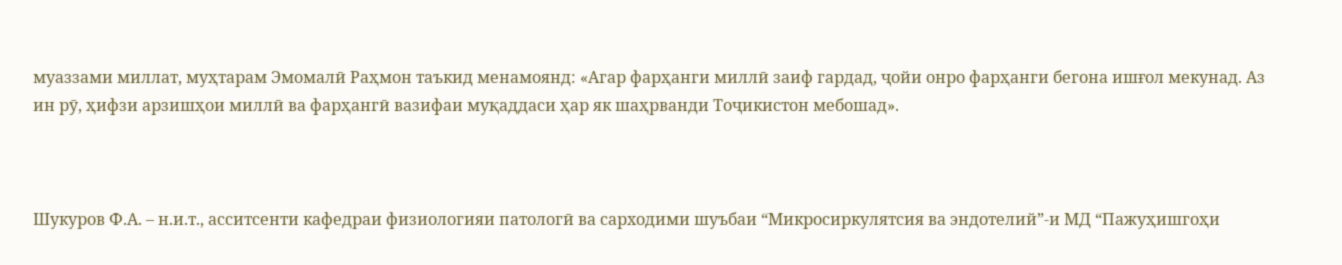муаззами миллат, муҳтарам Эмомалӣ Раҳмон таъкид менамоянд: «Агар фарҳанги миллӣ заиф гардад, ҷойи онро фарҳанги бегона ишғол мекунад. Аз ин рӯ, ҳифзи арзишҳои миллӣ ва фарҳангӣ вазифаи муқаддаси ҳар як шаҳрванди Тоҷикистон мебошад».



Шукуров Ф.А. – н.и.т., асситсенти кафедраи физиологияи патологӣ ва сарходими шуъбаи “Микросиркулятсия ва эндотелий”-и МД “Пажуҳишгоҳи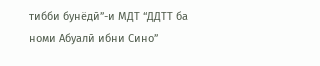тибби бунёдӣ”-и МДТ “ДДТТ ба номи Абуалӣ ибни Сино”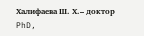Халифаева Ш. Х.– доктор PhD,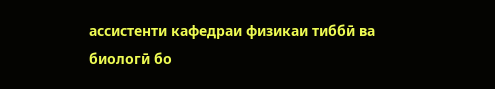ассистенти кафедраи физикаи тиббӣ ва биологӣ бо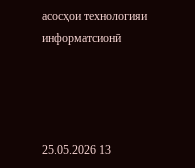асосҳои технологияи информатсионӣ




25.05.2026 13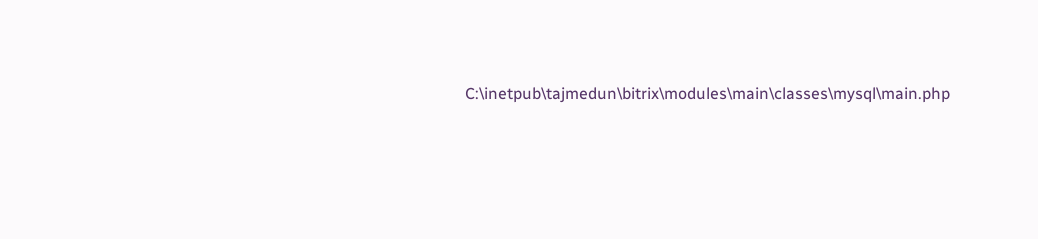C:\inetpub\tajmedun\bitrix\modules\main\classes\mysql\main.php